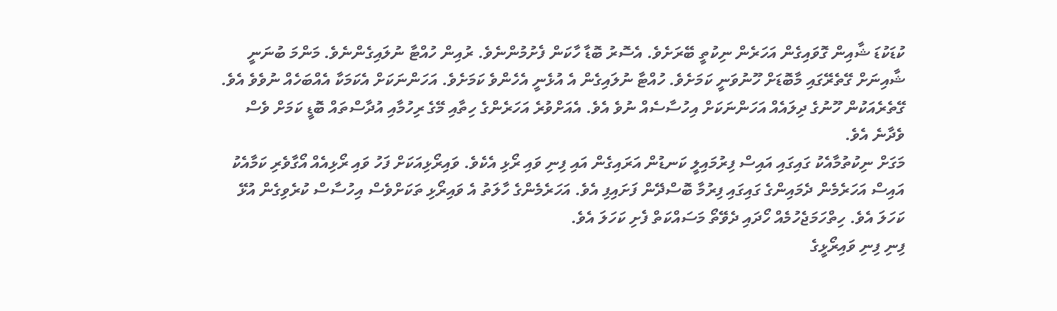ކުޑަކުޑަ ޝާއިން ގޮވައިގެން އަހަރެން ނިކުތީ ބޭރަށެވެ. އެސޮރު ބޮޑާ ހާކަން ފެށުމުންނެވެ. ރުއިން ހުއްޓާ ނުލައިގެންނެވެ. މަންމަ ބުނަނީ ޝާއިނަށް ގޭތެރޭގައި މާބޮޑަށް ހޫނުވަނީ ކަމަށެވެ. ހުއްޓާ ނުލައިގެން އެ އުޅެނީ އެހެންވެ ކަމަށެވެ. އަހަންނަކަށް އެކަމަކާ އެއްބަހެއް ނުވެވެ އެވެ. ގޭތެރެއަކުން ހޫނުގެ ދިލައެއް އަހަންނަކަށް އިހުސާސެއް ނުވެ އެވެ. އެއަށްވުރެ އަހަރެންގެ ހިތާއި މޭގެ ރިހުމާއި އުދާސްތައް ބޮޑީ ކަމަށް ވެސް ވެދާނެ އެވެ.
މަގަށް ނިކުތުމާއެކު ގައިގައި އައިސް ފިރުމައިލީ ކަނޑުން އަރައިގެން އައި ފިނި ވައި ރޯޅި އެކެވެ. ވައިރޯޅިއަކަށް ފަހު ވައި ރޯޅިއެއް އޯގާވެރި ކަމާއެކު އައިސް އަހަރެމެން ދެމައިންގެ ގައިގައި ފިރުމާ ބޮސްދޭން ފަށައިފި އެވެ. އަހަރެމެންގެ ހާލަތު އެ ވައިރޯޅި ތަކަށްވެސް އިހުސާސް ކުރެވިގެން އުޅޭ ކަހަލަ އެވެ. ހިތްހަމަޖެހުމެއް ހޯދައި ދެވޭތޯ މަސައްކަތް ފެށި ކަހަލަ އެވެ.
ފިނި ފިނި ވައިރޯޅީގެ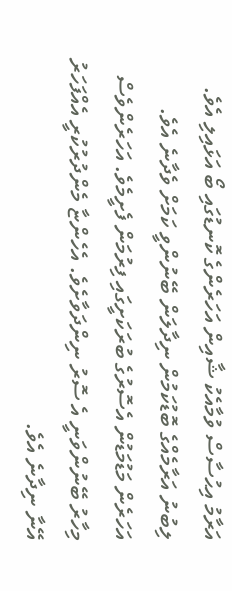އަރާމު އިޙުސާސް ވުމާއެކު ޝާއިން އަހަރެންގެ ކޮނޑުގައި ބޯ އަޅައިލި އެވެ. ލިބުނު އަރާމެއްގެ ބޮޑުކަމުން ނިދާލަން ބޭނުންވީ ކަމަށް ވެދާނެ އެވެ. އަހަރެން މަޑުމަޑުން އެސޮރުގެ ބުރަކަށީގައި ފިރުމަން ފެށީމެވެ. އަހަރެންވެސް މިހާރު ބޭނުންވަނީ އެ ސޮރު ނިންދަވާށެވެ. އެހެންޏާ މެންދުރުކުރީ އެއްފަހަރު އޭނާ ނިދާނެ އެވެ.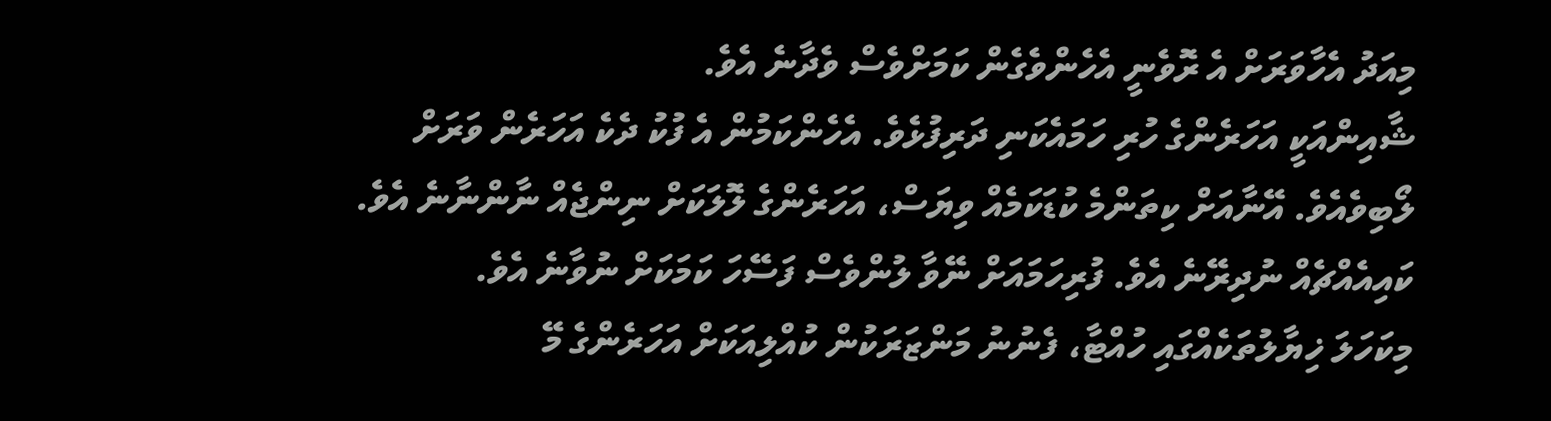މިއަދު އެހާވަރަށް އެ ރޮވެނީ އެހެންވެގެން ކަމަށްވެސް ވެދާނެ އެވެ.
ޝާއިންއަކީ އަހަރެންގެ ހުރި ހަމައެކަނި ދަރިފުޅެވެ. އެހެންކަމުން އެ ފުކު ދެކެ އަހަރެން ވަރަށް ލޯބިވެއެވެ. އޭނާއަށް ކިތަންމެ ކުޑަކަމެއް ވިޔަސް، އަހަރެންގެ ލޮލަކަށް ނިންޖެއް ނާންނާނެ އެވެ. ކައިއެއްޗެއް ނުދިރޭނެ އެވެ. ފުރިހަމައަށް ނޭވާ ލުންވެސް ފަސޭހަ ކަމަކަށް ނުވާނެ އެވެ.
މިކަހަލަ ޚިޔާލުތަކެއްގައި ހުއްޓާ، ފެނުނު މަންޒަރަކުން ކުއްލިއަކަށް އަހަރެންގެ މޭ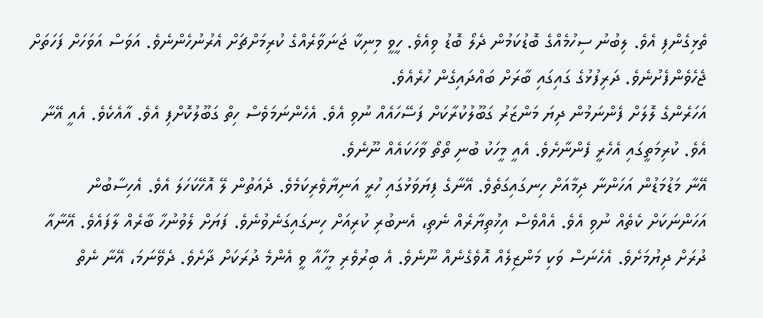ތެޅިގެންފި އެވެ. ލިބުނު ސިހުމެއްގެ ބޮޑުކަމުން ދެލޯ ބޮޑު ވިއެވެ. ހީވީ މިނިކާ ޖަނަވާރެއްގެ ކުރިމަށްޗަށް އެރުނުހެންނެވެ. އަވަސް އަވަހަށް ފަހަތަށް ޖެހެވެންފެށުނެވެ. ދަރިފުޅުގެ ގައިގައި ބާރަށް ބައްދައިގެން ހުރެއެވެ.
އަހަރެންގެ ލޮލަށް ފެންނަމުން ދިޔަ މަންޒަރު ގަބޫލުކުރާކަށް ފަސޭހައެއް ނުވި އެވެ. އެހެންނަމަވެސް ހިތް ގަބޫލުކޮށްފި އެވެ. އާއެކެވެ. އެއީ އޭނާ އެވެ. ކުރިމަތީގައި އެހެރީ ފެންނާށެވެ. އެއީ މީހަކު ބުނި ތޯތޯ ވާހަކައެއް ނޫނެވެ.
އޭނާ މަޑުމަޑުން އަހަންނާ ދިމާއަށް ހިނގައިގަތެވެ. އޭނާގެ ފިޔަވަޅުގައި ހުރީ އަނިޔާވެރިކަމެވެ. ދެއަތުން ލޭ އޮހޭކަހަލަ އެވެ. އެހިސާބުން އަހަންނަކަށް ކެތެއް ނުވި އެވެ. އެއްވެސް އިޚުތިޔާރެއް ނެތި، އެނބުރި ކުރިއަށް ހިނގައިގަނެވުނެވެ. ފަޔަށް ލެވުނުހާ ބާރެއް ލާފައެވެ. އޭނާއާ ދުރަށް ދިޔުމަށެވެ. އެހެނަސް ވަކި މަންޒިލެއް އޮވެގެނެއް ނޫނެވެ. އެ ބިރުވެރި މީހާއާ ވީ އެންމެ ދުރަކަށް ދާށެވެ. ދެވޭނަމަ، އޭނާ ނެތް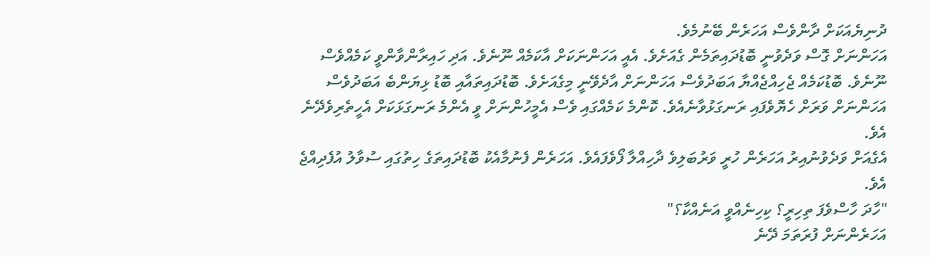ދުނިޔެއަކަށް ދާންވެސް އަހަރެން ބޭނުމެވެ.
އަހަންނަށް ގޮސް ވަދެވުނީ ބޮޑުދައިތަމެން ގެއަށެވެ. އެއީ އަހަންނަކަށް އާކަމެއް ނޫނެވެ. އަދި ހައިރާންވާންވީ ކަމެއްވެސް ނޫނެވެ. ބޮޑުކަމެއް ޖެހިއްޖެއްޔާ އަބަދުވެސް އަހަންނަށް އާދެވޭނީ މިގެއަށެވެ. ބޮޑުދައިތައާއި ބޮޑު ޅިޔަންބެ އަބަދުވެސް އަހަންނަށް ވަރަށް ހެޔޮވެފައި ރަނގަޅުވާނެއެވެ. ކޮންމެ ކަމެއްގައި ވެސް އެމީހުންނަށް ވީ އެންމެ ރަނގަޅަކަށް އެހީތެރިވެދޭނެ އެވެ.
އެގެއަށް ވަދެވުނުއިރު އަހަރެން ހުރީ ވަރުބަލިވެ ދާހިއްލާ ފޯވެފައެވެ. އަހަރެން ފެނުމާއެކު ބޮޑުދައިތަގެ ހިތުގައި ސުވާލު އުފެދިއްޖެ އެވެ.
"ހާދަ ހާސްވެފަ ތިހިރީ؟ ކިހިނެއްވީ އަނެއްކާ؟"
އަހަރެންނަށް ފުރަތަމަ ދޭނެ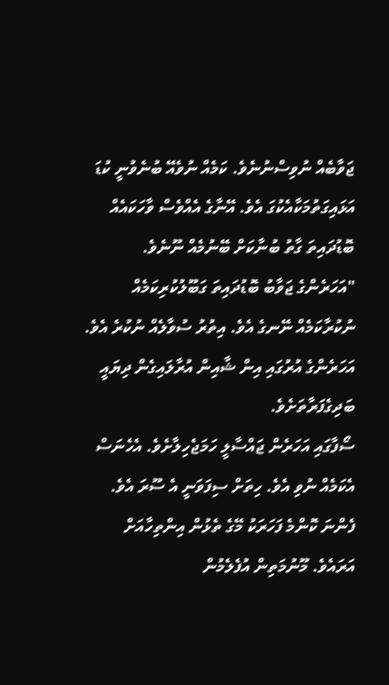ޖަވާބެއް ނުވިސްނުނެވެ. ކަމެއް ނުވެއޭ ބުނެވުނީ ކުޑަ އަޅައިގަތުމަކާއެކުގަ އެވެ. އޭނާގެ އެއްވެސް ވާހަކައެއް ބޮޑުދައިތަ ގާތު ބުނާކަށް ބޭނުމެއް ނޫނެވެ.
"އަހަރެންގެ ޖަވާބު ބޮޑުދައިތަ ގަބޫލުކުރިކަމެއް ނުކުރާކަމެއް ނޭނގެ އެވެ. އިތުރު ސުވާލެއް ނުކުރެ އެވެ. އަހަރެންގެ އުރުގައި އިން ޝާއިން އުރާލައިގެން ދިޔައީ ބަދިގެފަރާތަށެވެ.
ސޯފާގައި އަހަރެން ޖައްސާލީ ހަމަޖެހިލާށެވެ. އެހެނަސް އެކަމެއް ނުވި އެވެ. ހިތަށް ސިފަވަނީ އެ ސޫރަ އެވެ. ފެންނަ ކޮންމެ ފަހަރަކު މޭގެ ތެޅުން އިންތިހާއަށް އަރައެވެ. މޫނުމަތިން އުފެލެމުން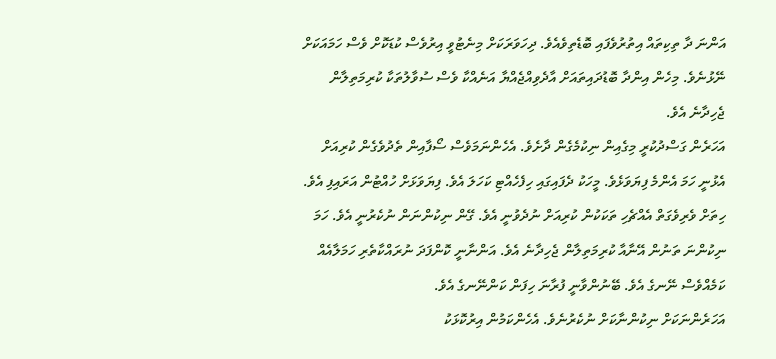އަންނަ ދާ ތިކިތައް އިތުރުވެފައި ބޮޑެތިވެއެވެ. ދިހަވަރަކަށް މިނެޓުވީ އިރުވެސް ކުޑަކޮށް ވެސް ހަމައަކަށް ނޭޅުނެވެ. މިހެން އިންދާ ބޮޑުދައިތައަށް އާދެވިއްޖެއްޔާ އަނެއްކާ ވެސް ސުވާލުތަކާ ކުރިމަތިލާން ޖެހިދާނެ އެވެ.
އަހަރެން ގަސްދުކުރީ މިގެއިން ނިކުމެގެން ދާށެވެ. އެހެންނަމަވެސް ސޯފާއިން ތެދުވެގެން ކުރިއަށް އެޅުނީ ހަމަ އެންމެ ފިޔަވަޅެވެ. މީހަކު ދެފައިގައި ހިފެހެއްޓި ކަހަލަ އެވެ. ފިޔަވަޅަށް ހުއްޓުން އަރައިފި އެވެ. ހިތަށް ވެރިވެގަތް އެއްޗެހި ތަކަކުން ކުރިއަށް ނުދެވުނީ އެވެ. ގޭން ނިކުންނަން ނުކެރުނީ އެވެ. ހަމަ ނިކުންނަ ތަނުން އޭނާއާ ކުރިމަތިލާން ޖެހިދާނެ އެވެ. އަންނާނީ ކޮންފަދަ ނުރައްކާތެރި ހަމަލާއެއް ކަމެއްވެސް ނޭނގެ އެވެ. ބޭނުންވާނީ ފުރާނަ ހިފަން ކަންނޭނގެ އެވެ.
އަހަރެންނަކަށް ނިކުންނާކަށް ނުކެރުނެވެ. އެހެންކަމުން އިރުކޮޅަކު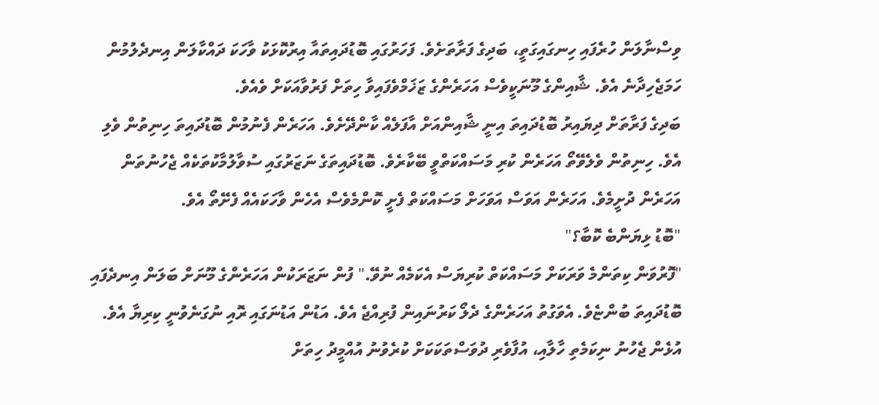ވިސްނާލަން ހުރެފައި ހިނގައިގަތީ، ބަދިގެ ފަރާތަށެވެ. ފަހަރުގައި ބޮޑުދައިތައާ އިރުކޮޅަކު ވާހަކަ ދައްކާލަން އިނދެލުމުން ހަމަޖެހިދާނެ އެވެ. ޝާއިންގެ މޫނަކީވެސް އަހަރެންގެ ޒަޚަމްވެފައިވާ ހިތަށް ފަރުވާއަކަށް ވެއެވެ.
ބަދިގެ ފަރާތަށް ދިޔައިރު ބޮޑުދައިތަ އިނީ ޝާއިންއަށް އާފަލެއް ކާންދޭށެވެ. އަހަރެން ފެނުމުން ބޮޑުދައިތަ ހިނިތުން ވެލި އެވެ. ހިނިތުން ވެލެވޭތޯ އަހަރެން ކުރި މަސައްކަތްވީ ބޭކާރެވެ. ބޮޑުދައިތަގެ ނަޒަރުގައި ސުވާލުމާކުތަކެއް ޖެހުނުތަން އަހަރެން ދުށީމެވެ. އަހަރެން އަވަސް އަވަހަށް މަސައްކަތް ފެށީ ކޮންމެވެސް އެހެން ވާހަކައެއް ފެށޭތޯ އެވެ.
"ބޮޑު ޅިޔަންބެ ކޮބާ؟"
"ފޮރުވަން ކިތަންމެ ވަރަކަށް މަސައްކަތް ކުރިޔަސް އެކަމެއް ނުވޭ." ފުން ނަޒަރަކުން އަހަރެންގެ މޫނަށް ބަލަން އިނދެފައި ބޮޑުދައިތަ ބުންޏެވެ. އެވަގުތު އަހަރެންގެ ދެލޯ ކަރުނައިން ފުރިއްޖެ އެވެ. އަޑުން އަޑުނަގައި ރޮއި ނުގަނެވުނީ ކިރިޔާ އެވެ. އުޅެން ޖެހުނު ނިކަމެތި ހާލާއި، އުފާވެރި ދުވަސްތަކަކަށް ކުރެވުނު އުއްމީދު ހިތަށް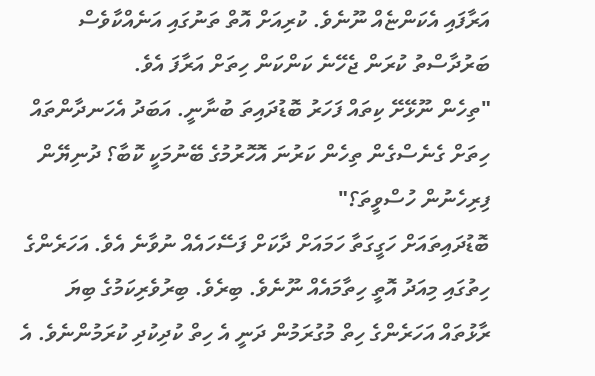އަރާފައި އެކަންޏެއް ނޫނެވެ. ކުރިއަށް އޮތް ތަނުގައި އަނެއްކާވެސް ބަރުދާސްތު ކުރަން ޖެހޭނެ ކަންކަން ހިތަށް އަރާފަ އެވެ.
"ތިހެން ނޫޅޭށޭ ކިތައް ފަހަރު ބޮޑުދައިތަ ބުނާނީ. އަބަދު އެހަނދާންތައް ހިތަށް ގެނެސްގެން ތިހެން ކަރުނަ އޮހޮރުމުގެ ބޭނުމަކީ ކޮބާ؟ ދުނިޔޭން ފިރިހެނުން ހުސްވީތަ؟"
ބޮޑުދައިތައަށް ހަގީގަތާ ހަމައަށް ދާކަށް ފަސޭހައެއް ނުވާނެ އެވެ. އަހަރެންގެ ހިތުގައި މިއަދު އޮތީ ހިތާމައެއް ނޫނެވެ. ބިރެވެ. ބިރުވެރިކަމުގެ ބިޔަ ރާޅުތައް އަހަރެންގެ ހިތް މުގުރަމުން ދަނީ އެ ހިތް ކުދިކުދި ކުރަމުންނެވެ. އެ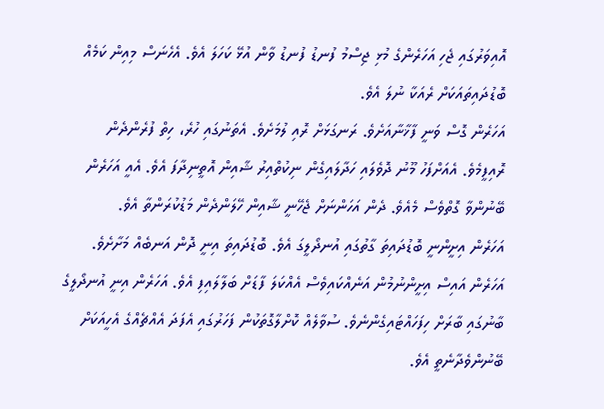އޮއިވަރުގައި ޖެހި އަހަރެންގެ މުޅި ޖިސްމު ފުނޑު ފުނޑު ވާން އުޅޭ ކަހަލަ އެވެ. އެހެނަސް މިއިން ކަމެއް ބޮޑުދައިތައަކަށް ރެއަކާ ނުލަ އެވެ.
އަހަރެން ގޮސް ވަނީ ފާޚާނާއަށެވެ. ރަނގަޅަށް ރޮއި ލުމަށެވެ. އެތަނުގައި ހުރެ، ހިތް ފުރެންދެން ރޮއިފީމެވެ. އެއަށްފަހު މޫނު ދޮވެލައި ހަދާލައިގެން ނިކުތްއިރު ޝާއިން އޮތީނިދާފަ އެވެ. އެއީ އަހަރެން ބޭނުންވާ ގޮތްވެސް މެއެވެ. ދެން އަހަންނަށް ޖެހޭނީ ޝާއިން ހޭލަންދެން މަޑުކުރަންތާ އެވެ.
އަހަރެން އިށީންނީ ބޮޑުދައިތަ ގާތުގައި އުނދޯލީގަ އެވެ. ބޮޑުދައިތަ އިނީ ދޮން އަނބެއް މަށާށެވެ. އަހަރެން އައިސް އިށީންނުމުން އަނެއްކައިވެސް އެއްކަލަ ފާޑަށް ބަލާލައިފި އެވެ. އަހަރެން އިނީ އުނދޯލީގެ ބާނުގައި ބާރަށް ހިފަހައްޓައިގެންނެވެ. ސުވާލެއް ކޮށްލާގޮތަކުން ފަހަރުގައި އެފަދަ އެއްޗެއްގެ އެހީއަކަށް ބޭނުންވެދާނެތީ އެވެ.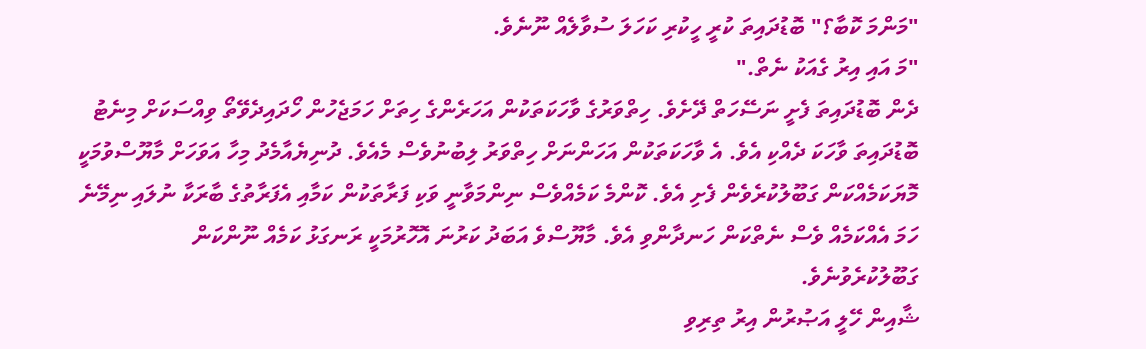"މަންމަ ކޮބާ؟" ބޮޑުދައިތަ ކުރީ ހީކުރި ކަހަލަ ސުވާލެއް ނޫނެވެ.
"މަ އައި އިރު ގެއަކު ނެތް."
ދެން ބޮޑުދައިތަ ފެށީ ނަސޭހަތް ދޭށެވެ. ހިތްވަރުގެ ވާހަކަތަކުން އަހަރެންގެ ހިތަށް ހަމަޖެހުން ހޯދައިދެވޭތޯ ވިއްސަކަށް މިނެޓު ބޮޑުދައިތަ ވާހަކަ ދެއްކި އެވެ. އެ ވާހަކަތަކުން އަހަންނަށް ހިތްވަރު ލިބުނުވެސް މެއެވެ. ދުނިޔެއާމެދު މިހާ އަވަހަށް މާޔޫސްވުމަކީ މޮޔަކަމެއްކަން ގަބޫލުކުރެވެން ފެށި އެވެ. ކޮންމެ ކަމެއްވެސް ނިންމަވާނީ ވަކި ފަރާތަކުން ކަމާއި އެފަރާތުގެ ބާރަކާ ނުލައި ނިމޭނެ ހަމަ އެއްކަމެއް ވެސް ނެތްކަން ހަނދާންވި އެވެ. މާޔޫސްވެ އަބަދު ކަރުނަ އޮހޮރުމަކީ ރަނގަޅު ކަމެއް ނޫންކަން ގަބޫލުކުރެވުނެވެ.
ޝާއިން ހޭލީ އަޞުރުން އިރު ތިރިވި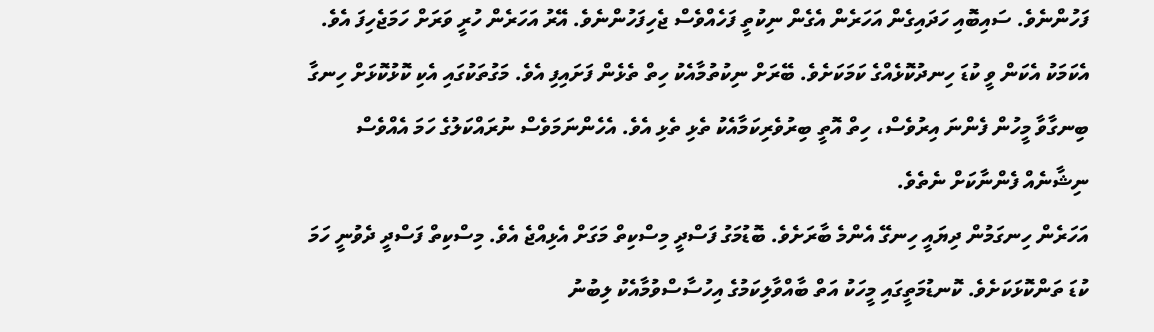ފަހުންނެވެ. ސައިބޮއި ހަދައިގެން އަހަރެން އެގެން ނިކުތީ ފަހެއްވެސް ޖެހިފަހުންނެވެ. އޭރު އަހަރެން ހުރީ ވަރަށް ހަމަޖެހިފަ އެވެ. އެކަމަކު އެކަން ވީ ކުޑަ ހިނދުކޮޅެއްގެ ކަމަކަށެވެ. ބޭރަށް ނިކުތުމާއެކު ހިތް ތެޅެން ފަށައިފި އެވެ. މަގުތަކުގައި އެކި ކޮޅުކޮޅަށް ހިނގާ ބިނގާވާ މީހުން ފެންނަ އިރުވެސް، ހިތް އޮތީ ބިރުވެރިކަމާއެކު ތެޅި ތެޅި އެވެ. އެހެންނަމަވެސް ނުރައްކަލުގެ ހަމަ އެއްވެސް ނިޝާނެއް ފެންނާކަށް ނެތެވެ.
އަހަރެން ހިނގަމުން ދިޔައީ ހިނގޭ އެންމެ ބާރަށެވެ. ބޮޑުމަގު ފަސްދީ މިސްކިތް މަގަށް އެޅިއްޖެ އެވެ. މިސްކިތް ފަސްދީ ދެވުނީ ހަމަ ކުޑަ ތަންކޮޅަކަށެވެ. ކޮނޑުމަތީގައި މީހަކު އަތް ބާއްވާލިކަމުގެ އިހުސާސްވުމާއެކު ލިބުނު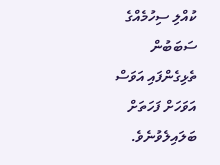ކުއްލި ސިހުމެއްގެ ސަބަބުން ތެޅިގެންފައި އަވަސް އަވަހަށް ފަހަތަށް ބަލައިލެވުނެވެ.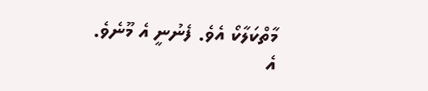މާތްކަލާކޯ އެވެ. ފެނުނީ އެ މޫނެވެ. އެ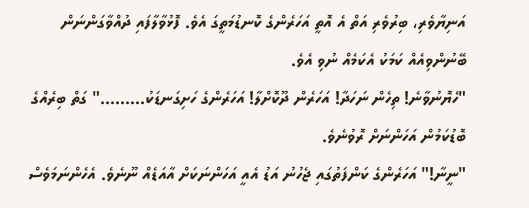އަނިޔާވެރި، ބިރުވެރި އަތް އެ އޮތީ އަހަރެންގެ ކޮނޑުމަތީގަ އެވެ. ފޮޅުވާލާފައި ދުއްވާގަންނަން ބޭނުންވިއެއް ކަމަކު އެކަމެއް ނުވި އެވެ.
"ހެޔޮނުވާނެ! ތިހެން ނަހަދާ! އަހަރެން ދޫކޮށްލާ! އަހަރެންގެ ހަށިގަނޑަކު........." ގަތް ބިރެއްގެ ބޮޑުކަމުން އަހަންނަށް ރޮވުނެވެ.
"ނީނާ!" އަހަރެންގެ ކަންފަތުގައި ޖެހުނު އަޑު އެއީ އަހަންނަކަށް އާއަޑެއް ނޫނެވެ. އެހެންނަމަވެސް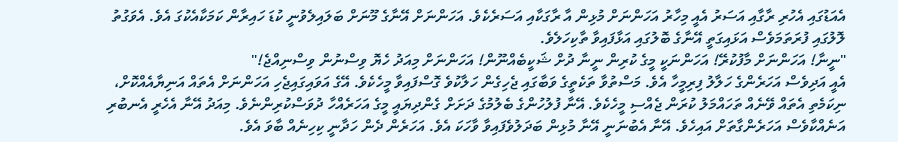އެއަޑުގައި އެހުރި ރާގާއި އަސަރު އެއީ މިހާރު އަހަންނަށް މުޅިން އާ ރާގަކާއި އަސަރެކެވެ. އަހަންނަށް އޭނާގެ މޫނަށް ބަލައިލެވުނީ ކުޑަ ހައިރާން ކަމަކާއެކުގަ އެވެ. އެވަގުތު ލޮލުގައި ފުރަތަމަވެސް އަޅައިގަތީ އޭނާގެ ބޮލުގައި އަޅާފައިވާ ތާކިހަލެވެ.
"ނީނާ! އަހަންނަށް މާފުކުރޭ! އަހަންނަކީ މީގެ ކުރިން ނީނާ ދުށް ޝަކީބެއްނޫން! އަހަންނަށް މިއަދު ހެޔޮ ވިސްނުން ވިސްނިއްޖެ!"
އެއީ އަދިވެސް އަހަރެންގެ ހަލާލު ފިރިމީހާ އެވެ. މަސްތުވާ ތަކެތީގެ ވަބާގައި ޖެހިގެން ހަލާކުވެ ގޮސްފައިވާ މީހެކެވެ. އޭގެ އަވައިގައިޖެހި އަހަންނަށް އެތައް އަނިޔާއެއްކޮށް، ނިކަމެތި އެތައް ވޭނެއް ތަހައްމަލު ކުރަން ޖެއްސި މީހެކެވެ. އޭނާ ފުލުހުންގެ ބެލުމުގެ ދަށަށް ގެންދިޔައީ މީގެ އަހަރެއްހާ ދުވަސްކުރިންނެވެ. މިއަދު އޭނާ އެހެރީ އެނބުރި އަނެއްކާވެސް އަހަރެންގާތަށް އައިހެވެ. އޭނާ އެބުނަނީ އޭނާ މުޅިން ބަދަލުވެފައިވާ ވާހަކަ އެވެ. އަހަރެން ދެން ހަދާނީ ކިހިނެއް ބާވަ އެވެ.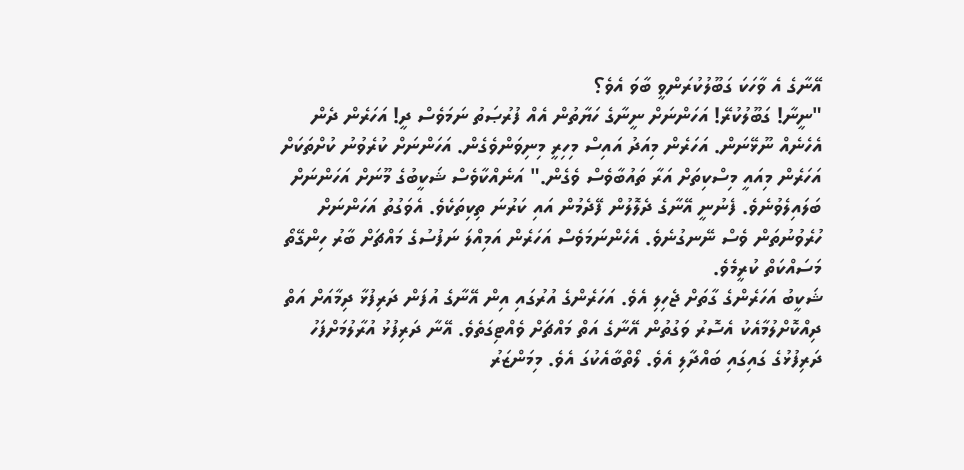އޭނާގެ އެ ވާހަކަ ގަބޫލުކުރަންވީ ބާވަ އެވެ؟
"ނީނާ! ގަބޫލުކުރޭ! އަހަންނަށް ނީނާގެ ހަޔާތުން އެއް ފުރުޞަތު ނަމަވެސް ދީ! އަހަރެން ދެން އެހެނެއް ނޫޅޭނަން. އަހަރެން މިއަދު އައިސް މިހިރީ މިނިވަންވެގެން. އަހަންނަށް ކުރެވުނު ކުށްތަކަށް އަހަރެން މިއައީ މިސްކިތަށް އަރާ ތައުބާވެސް ވެގެން." އަނެއްކާވެސް ޝަކީބުގެ މޫނަށް އަހަންނަށް ބަލައިލެވުނެވެ. ފެނުނީ އޭނާގެ ދެލޮލުން ފޭދެމުން އައި ކަރުނަ ތިކިތަކެވެ. އެވަގުތު އަހަންނަށް ހުރެވުނުތަން ވެސް ނޭނގުނެވެ. އެހެންނަމަވެސް އަހަރެން އަމިއްލަ ނަފުސުގެ މައްޗަށް ބާރު ހިންގޭތޯ މަސައްކަތް ކުރީމެވެ.
ޝަކީބު އަހަރެންގެ ގާތަށް ޖެހިލި އެވެ. އަހަރެންގެ އުރުގައި އިން އޭނާގެ އުފަން ދަރިފުޅާ ދިމާއަށް އަތް ދިއްކޮށްލުމާއެކު އެސޮރު ވަގުތުން އޭނާގެ އަތް މައްޗަށް ވެއްޓިގަތެވެ. އޭނާ ދަރިފުޅު އުރާލުމަށްފަހު ދަރިފުޅުގެ ގައިގައި ބައްދާލި އެވެ. ލޯތްބާއެކުގަ އެވެ. މިމަންޒަރު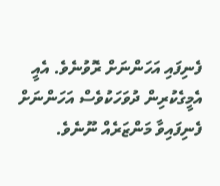ފެނިފައި އަހަންނަށް ރޮވުނެވެ. އެއީ އެމީގެކުރިން ދުވަހަކުވެސް އަހަންނަށް ފެނިފައިވާ މަންޒަރެއް ނޫނެވެ.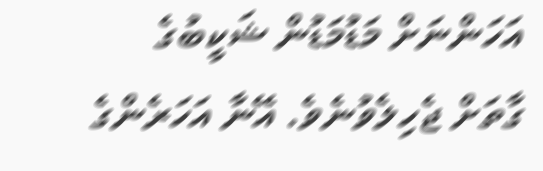އަހަންނަށް މަޑުމަޑުން ޝަކީބުގެ ގާތަށް ޖެހިލެވުނެވެ. އޭނާ އަހަރެންގެ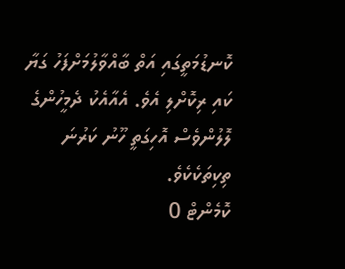ކޮނޑުމަތީގައި އަތް ބާއްވާލުމަށްފަހު ގަޔާ ކައި ރިކޮށްލި އެވެ. އެއާއެކު ދެމީހުންގެ ލޮލުންވެސް އޮހިގަތީ ހޫނު ކަރުނަ ތިކިތަކެކެވެ.
ކޮމެންޓް 0